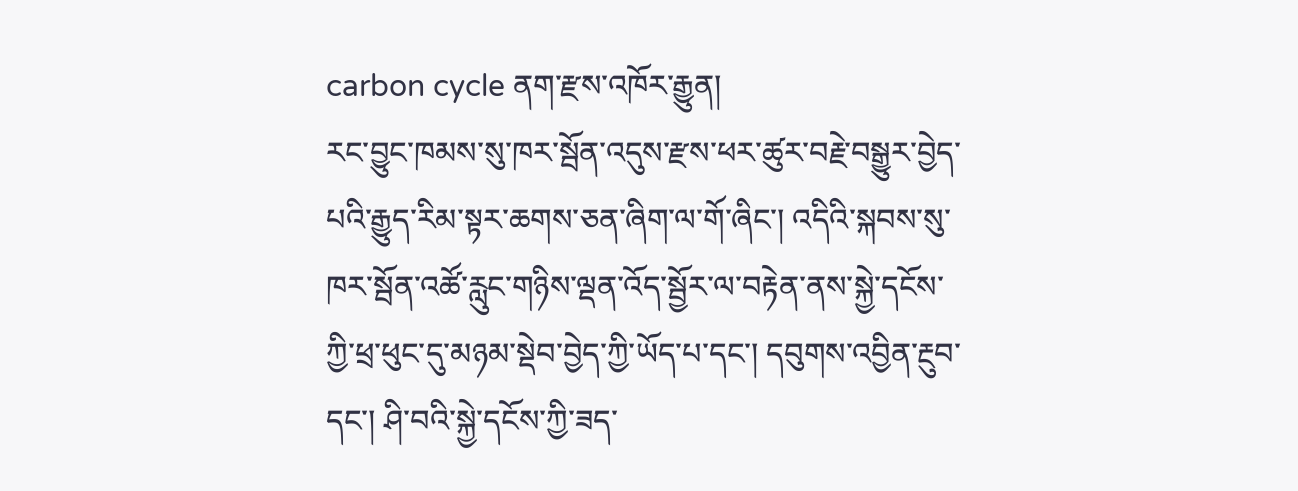carbon cycle ནག་རྫས་འཁོར་རྒྱུན།
རང་བྱུང་ཁམས་སུ་ཁར་སྦོན་འདུས་རྫས་ཕར་ཚུར་བརྗེ་བསྒྱུར་བྱེད་པའི་རྒྱུད་རིམ་སྟར་ཆགས་ཅན་ཞིག་ལ་གོ་ཞིང་། འདིའི་སྐབས་སུ་ཁར་སྦོན་འཚོ་རླུང་གཉིས་ལྡན་འོད་སྦྱོར་ལ་བརྟེན་ནས་སྐྱེ་དངོས་ཀྱི་ཕྲ་ཕུང་དུ་མཉམ་སྡེབ་བྱེད་ཀྱི་ཡོད་པ་དང་། དབུགས་འབྱིན་རྔུབ་དང་། ཤི་བའི་སྐྱེ་དངོས་ཀྱི་ཟད་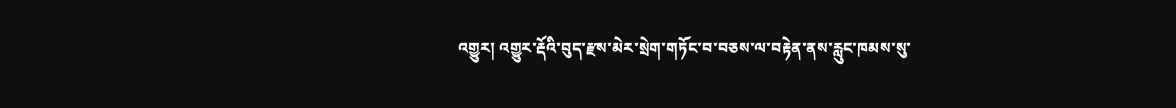འགྱུར། འགྱུར་རྡོའི་བུད་རྫས་མེར་སྲེག་གཏོང་བ་བཅས་ལ་བརྟེན་ནས་རླུང་ཁམས་སུ་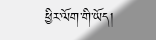ཕྱིར་ལོག་གི་ཡོད།